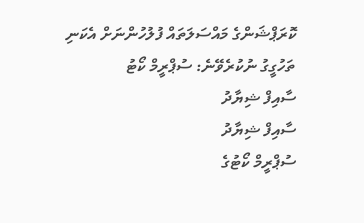ކޮރަޕްޝަންގެ މައްސަލަތައް ފުލުހުންނަށް އެކަނި ތަހުގީގު ނުކުރެވޭނެ: ސުޕްރީމް ކޯޓު
ސާއިފް ޝިޔާދު
ސާއިފް ޝިޔާދު
ސުޕްރީމް ކޯޓުގެ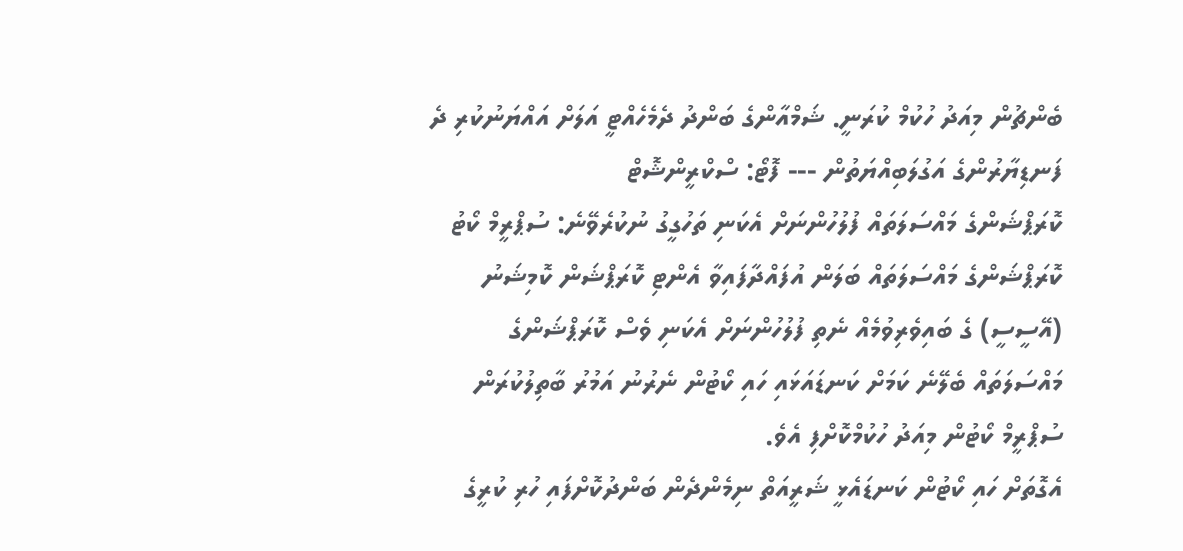ބެންޗުން މިއަދު ހުކުމް ކުރަނީ. ޝަމްއާންގެ ބަންދު ދެމެހެއްޓީ އަލަށް އައްޔަނުކުރި ދެ ފަނޑިޔާރުންގެ އަގުލަބިއްޔަތުން --- ފޮޓޯ: ސްކްރީންޝޮޓް
ކޮރަޕްޝަންގެ މައްސަލަތައް ފުލުހުންނަށް އެކަނި ތަހުގީގު ނުކުރެވޭނެ: ސުޕްރީމް ކޯޓު
ކޮރަޕްޝަންގެ މައްސަލަތައް ބަލަން އުފައްދާފައިވާ އެންޓި ކޮރަޕްޝަން ކޮމިޝަނު (އޭސީސީ) ގެ ބައިވެރިވުމެއް ނެތި ފުލުހުންނަށް އެކަނި ވެސް ކޮރަޕްޝަންގެ މައްސަލަތައް ބެލޭނެ ކަމަށް ކަނޑައަޅައި ހައި ކޯޓުން ނެރުނު އަމުރު ބާތިލުކުރަން ސުޕްރީމް ކޯޓުން މިއަދު ހުކުމްކޮށްފި އެވެ.
އެގޮތަށް ހައި ކޯޓުން ކަނޑައެޅީ ޝަރީއަތް ނިމެންދެން ބަންދުކޮށްފައި ހުރި ކުރީގެ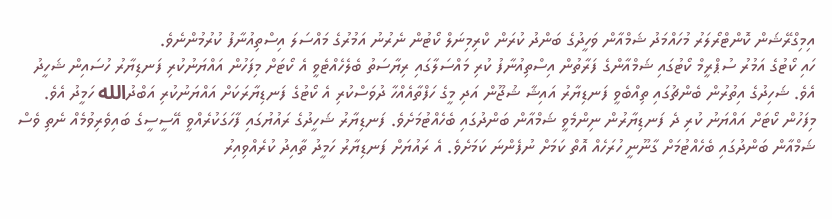އިމިގްރޭޝަން ކޮންޓްރޯލަރު މުހައްމަދު ޝަމްއާން ވަހީދުގެ ބަންދު ކުރަން ކްރިމިނަލް ކޯޓުން ނެރުނު އަމުރުގެ މައްސަލަ އިސްތިއުނާފު ކުރުމުންނެވެ.
ހައި ކޯޓުގެ އަމުރު ސުޕްރީމް ކޯޓުގައި ޝަމްއާންގެ ފަރާތުން އިސްތިއުނާފު ކުރި މައްސަލާގައި ރިޔާސަތު ބެލެހެއްޓެވީ އެ ކޯޓަށް މިފަހުން އައްޔަނުކުރި ފަނޑިޔާރު ހުސައިން ޝަހީދު އެވެ. ޝަހިދުގެ އިތުރުން ބެންޗުގައި ތިއްބެވީ ފަނޑިޔާރު އައިޝާ ޝުޖޫން އަދި މީގެ ހަފްތާއެއްހާ ދުވަސްކުރި އެ ކޯޓުގެ ފަނޑިޔާރަކަށް އައްޔަނުކުރި އަބްދުالله ހަމީދު އެވެ.
މިފަހުން ކޯޓަށް އައްޔަނު ކުރި ދެ ފަނޑިޔާރުން ނިންމެވީ ޝަމްއާން ބަންދުގައި ބެހެއްޓުމަށެވެ. ފަނޑިޔާރު ޝަހީދުގެ ރައުޔުގައި ފާހަގަކުރެއްވީ އޭސީސީގެ ބައިވެރިވުމެއް ނެތި ވެސް ޝަމްއާން ބަންދުގައި ބެހެއްޓުމަށް ގާނޫނީ ހުރަހެއް އޮތް ކަމަށް ނުފެންނަ ކަމަށެވެ. އެ ރައުޔަށް ފަނޑިޔާރު ހަމީދު ތާއިދު ކުރެއްވިއިރު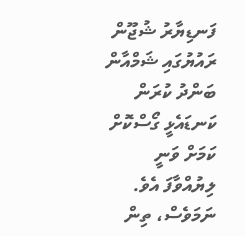ފަނޑިޔާރު ޝުޖޫން ރައުޔުގައި ޝަމްއާން ބަންދު ކުރަން ކަނޑައެޅީ ގޯސްކޮށް ކަމަށް ވަނީ ލިޔުއްވާފަ އެވެ.
ނަމަވެސް، ތިން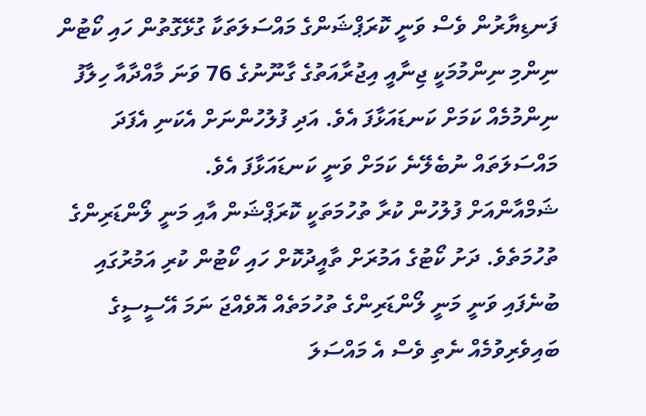ފަނޑިޔާރުން ވެސް ވަނީ ކޮރަޕްޝަންގެ މައްސަލަތަކާ ގުޅޭގޮތުން ހައި ކޯޓުން ނިންމި ނިންމުމަކީ ޖިނާއީ އިޖުރާއަތުގެ ގާނޫނުގެ 76 ވަނަ މާއްދާއާ ހިލާފު ނިންމުމެއް ކަމަށް ކަނޑައަޅާފަ އެވެ. އަދި ފުލުހުންނަށް އެކަނި އެފަދަ މައްސަލަތައް ނުބެލޭނެ ކަމަށް ވަނީ ކަނޑައަޅާފަ އެވެ.
ޝަމްއާންއަށް ފުލުހުން ކުރާ ތުހުމަތަކީ ކޮރަޕްޝަން އާއި މަނީ ލޯންޑަރިންގެ ތުހުމަތެވެ. ދަށު ކޯޓުގެ އަމުރަށް ތާއީދުކޮށް ހައި ކޯޓުން ކުރި އަމުރުގައި ބުނެފައި ވަނީ މަނީ ލޯންޑަރިންގެ ތުހުމަތެއް އޮވެއްޖަ ނަމަ އޭސީސީގެ ބައިވެރިވުމެއް ނެތި ވެސް އެ މައްސަލަ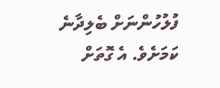ފުލުހުންނަށް ބެލިދާނެ ކަމަށެވެ. އެ ގޮތަށް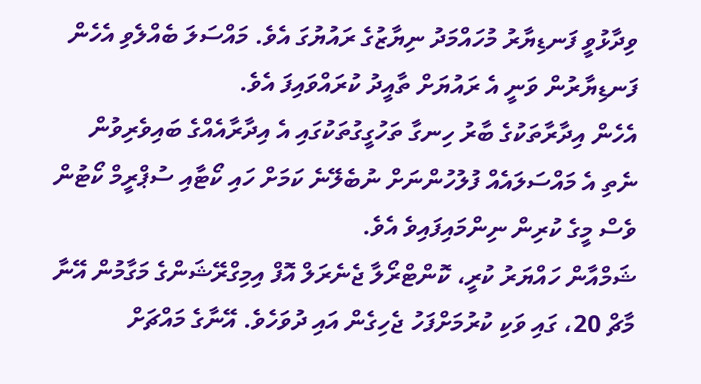ވިދާޅުވީ ފަނޑިޔާރު މުހައްމަދު ނިޔާޒުގެ ރައުޔުގަ އެވެ. މައްސަލަ ބެއްލެވި އެހެން ފަނޑިޔާރުން ވަނީ އެ ރައުޔަށް ތާއީދު ކުރައްވައިފަ އެވެ.
އެހެން އިދާރާތަކުގެ ބާރު ހިނގާ ތަހުގީގުތަކުގައި އެ އިދާރާއެއްގެ ބައިވެރިވުން ނެތި އެ މައްސަލައެއް ފުލުހުންނަށް ނުބެލޭނެ ކަމަށް ހައި ކޯޓާއި ސުޕްރީމް ކޯޓުން ވެސް މީގެ ކުރިން ނިންމައިފައިވެ އެވެ.
ޝަމްއާން ހައްޔަރު ކުރީ، ކޮންޓްރޯލާ ޖެނެރަލް އޮފް އިމިގްރޭޝަންގެ މަގާމުން އޭނާ މާޗް 20، ގައި ވަކި ކުރުމަށްފަހު ޖެހިގެން އައި ދުވަހެވެ. އޭނާގެ މައްޗަށް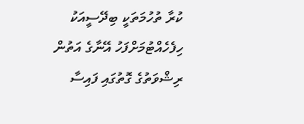ކުރާ ތުހުމަތަކީ ބިދޭސީއަކު ހިފެހެއްޓުމަށްފަހު އޭނާގެ އަތުން ރިޝްވަތުގެ ގޮތުގައި ފައިސާ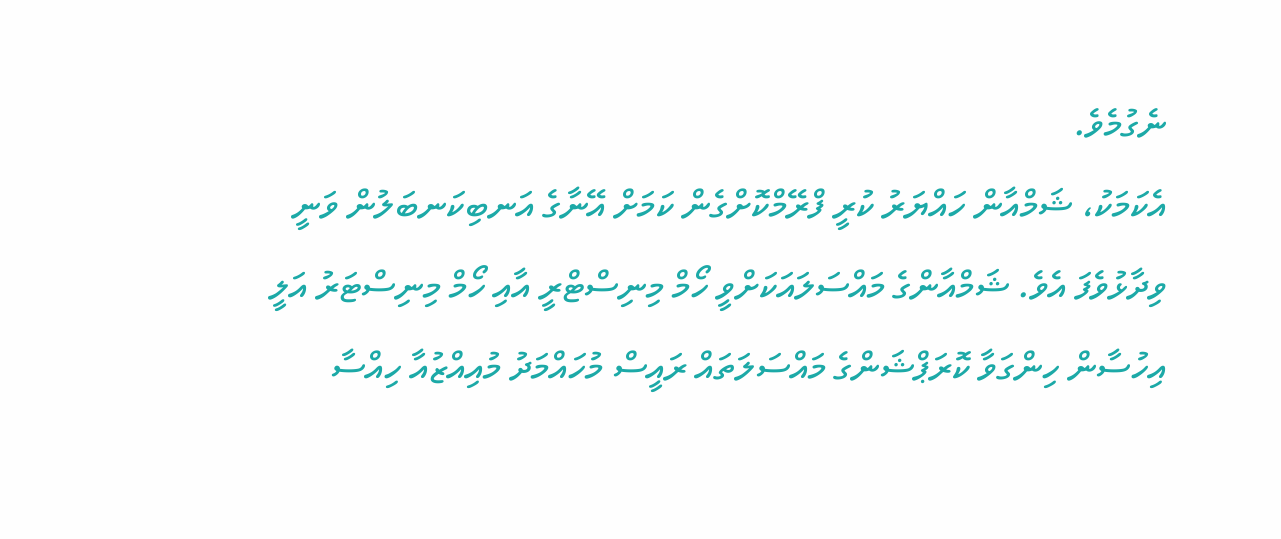ނެގުމެވެ.
އެކަމަކު، ޝަމްއާން ހައްޔަރު ކުރީ ފްރޭމްކޮށްގެން ކަމަށް އޭނާގެ އަނބިކަނބަލުން ވަނީ ވިދާޅުވެފަ އެވެ. ޝަމްއާންގެ މައްސަލައަކަށްވީ ހޯމް މިނިސްޓްރީ އާއި ހޯމް މިނިސްޓަރު އަލީ އިހުސާން ހިންގަވާ ކޮރަޕްޝަންގެ މައްސަލަތައް ރައީސް މުހައްމަދު މުއިއްޒުއާ ހިއްސާ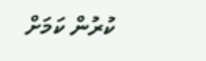ކުރުން ކަމަށް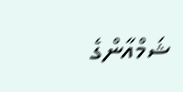ޝަމްއާންގެ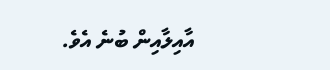އާއިލާއިން ބުނެ އެވެ.